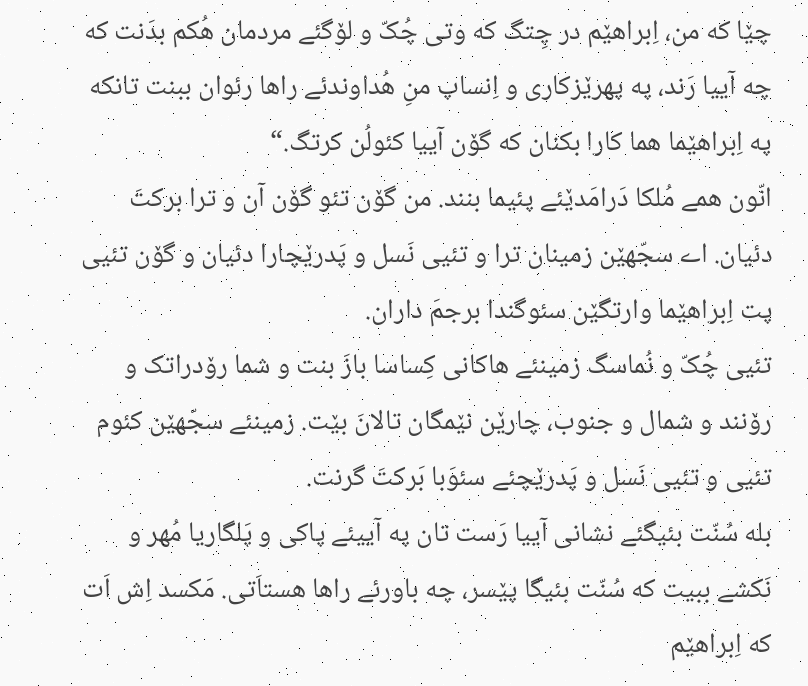چێا که من، اِبراهێم در چِتگ که وتی چُکّ و لۆگئے مردمان هُکم بدَنت که چه آییا رَند، په پهرێزکاری و اِنساپ منِ هُداوندئے راها رئوان ببنت تانکه په اِبراهێما هما کارا بکنان که گۆن آییا کئولُن کرتگ.“
انّون همے مُلکا دَرامَدێئے پئیما بنند. من گۆن تئو گۆن آن و ترا برکتَ دئیان. اے سجّهێن زمینان ترا و تئیی نَسل و پَدرێچارا دئیان و گۆن تئیی پت اِبراهێما وارتگێن سئوگندا برجمَ داران.
تئیی چُکّ و نُماسگ زمینئے هاکانی کِساسا بازَ بنت و شما رۆدراتک و رۆنند و شمال و جنوب، چارێن نێمگان تالانَ بێت. زمینئے سجّهێن کئوم تئیی و تئیی نَسل و پَدرێچئے سئوَبا بَرکتَ گرنت.
بله سُنّت بئیگئے نشانی آییا رَست تان په آییئے پاکی و پَلگاریا مُهر و نَکشے ببیت که سُنّت بئیگا پێسر، چه باورئے راها هستاَتی. مَکسد اِش اَت که اِبراهێم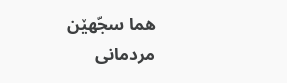هما سجّهێن مردمانی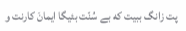پت زانگ ببیت که بے سُنّت بئیگا ایمانَ کارنت و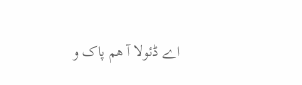اے ڈئولا آ هم پاک و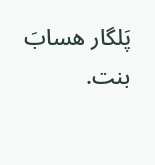پَلگار هسابَ بنت.